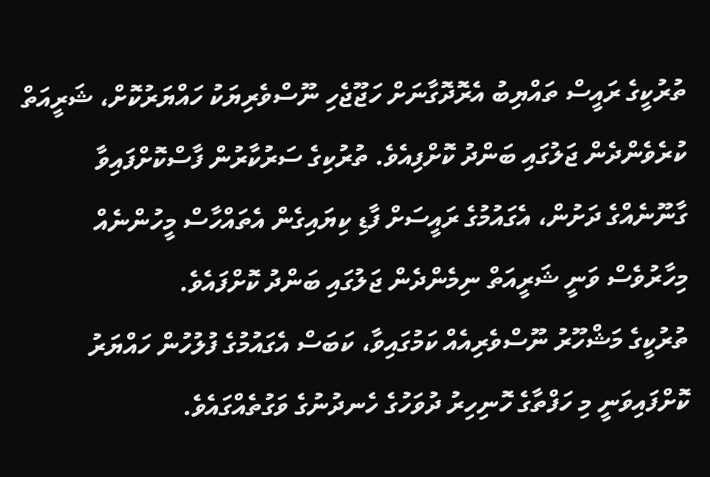ތުރުކީގެ ރައީސް ތައްޔިބު އެރޮދޮގާނަށް ހަޖޫޖެހި ނޫސްވެރިޔަކު ހައްޔަރުކޮށް، ޝަރީއަތް ކުރެވެންދެން ޖަލުގައި ބަންދު ކޮށްފިއެވެ. ތުރުކިގެ ސަރުކާރުން ފާސްކޮށްފައިވާ ގާނޫނެއްގެ ދަށުން، އެގައުމުގެ ރައީސަށް ފާޑި ކިޔައިގެން އެތައްހާސް މީހުންނެއް މިހާރުވެސް ވަނީ ޝަރީއަތް ނިމެންދެން ޖަލުގައި ބަންދު ކޮށްފައެވެ.
ތުރުކީގެ މަޝްހޫރު ނޫސްވެރިއެއް ކަމުގައިވާ، ކަބަސް އެގައުމުގެ ފުލުހުން ހައްޔަރު ކޮށްފައިވަނީ މި ހަފްތާގެ ހޮނިހިރު ދުވަހުގެ ހެނދުނުގެ ވަގުތެއްގައެވެ.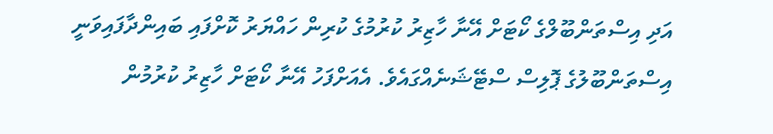އަދި އިސްތަންބޫލްގެ ކޯޓަށް އޭނާ ހާޒިރު ކުރުމުގެ ކުރިން ހައްޔަރު ކޮށްފައި ބައިންދާފައިވަނީ އިސްތަންބޫލުގެ ޕޮލިސް ސްޓޭޝަނެއްގައެވެ. އެއަށްފަހު އޭނާ ކޯޓަށް ހާޒިރު ކުރުމުން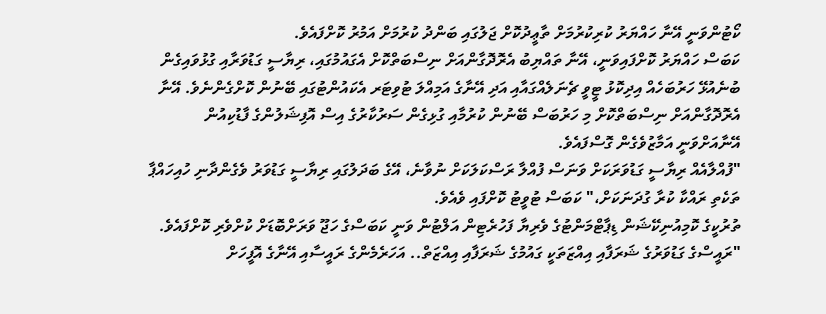ކޯޓުންވަނީ އޭނާ ހައްޔަރު ކުރިކުރުމަށް ތާޢީދުކޮށް ޖަލުގައި ބަންދު ކުރުމަށް އަމުރު ކޮށްފައެވެ.
ކަބަސް ހައްޔަރު ކޮށްފައިވަނީ، އޭނާ ތައްޔިބު އެރޮދޮގާންއަށް ނިސްބަތްކޮށް އެގައުމުގައި، ރިޔާސީ ގަޑުވަރާއި ގުޅުވައިގެން ބުނެއުޅޭ ހަރުބަހެއް އިދިކޮޅު ޓީވީ ޗެނަލެއްގައާއި އަދި އޭނާގެ އަމިއްލަ ޓުވިޓަރ އެކައުންޓުގައި ބޭނުން ކޮށްގެންނެވެ. އޭނާ އެރޮދޮގާންއަށް ނިސްބަތްކޮށް މި ހަރުބަސް ބޭނުން ކުރުމާއި ގުޅިގެން ސަރުކާރުގެ އިސް އޮފިޝަލުންގެ ފާޑުކިއުން އޭނާއަށްވަނީ އަމާޒުވެގެން ގޮސްފައެވެ.
"ފުއްލާއެއް ރިޔާސީ ގަޑުވަރަކަށް ވަނަސް ފުއްލާ ރަސްކަލަކަށް ނުވާނެ، އޭގެ ބަދަލުގައި ރިޔާސީ ގަޑުވަރު ވެގެންދާނި ހުއިހައްޕާ ތަކެތި ރައްކާ ކުރާ ގުދަނަކަށް،" ކަބަސް ޓުވީޓު ކޮށްފައި ވެއެވެ.
ތުރުކީގެ ކޮމިއުނިކޭޝަން ޑިޕާޓްމަންޓުގެ ވެރިޔާ ފަހުރެޓިން އަލްޓުން ވަނީ ކަބަސްގެ ހަޖޫ ވަރަށްބޮޑަށް ކުށްވެރި ކޮށްފައެވެ.
"ރައީސްގެ ގަޑުވަރުގެ ޝަރަފާއި އިއްޒަތަކީ ގައުމުގެ ޝަރަފާއި އިއްޒަތް.. އަހަރެމެންގެ ރައީސާއި އޭނާގެ އޮފީހަށް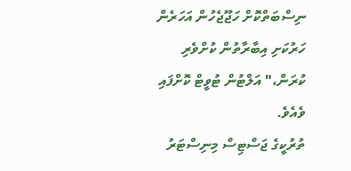ނިސްބަތްކޮށް ހަޖޫޖެހުން އަހަރެން ހަރުކަށި އިބާރާތުން ކުށްވެރި ކުރަން،" އަލްޓުން ޓުވީޓް ކޮށްފައި ވެއެވެ.
ތުރުކީގެ ޖަސްޓިސް މިނިސްޓަރު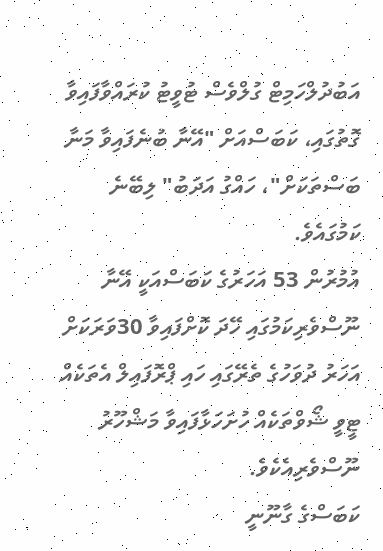އަބުދުލްހަމިޓް ގުލްވެސް ޓުވީޓު ކުރައްވާފައިވާ ގޮތުގައި، ކަބަސްއަށް "އޭނާ ބުނެފައިވާ މަނާ ބަސްތަކަށް"، ހައްގު އަދަބު" ލިބޭނެ ކަމުގައެވެ.
އުމުރުން 53 އަހަރުގެ ކަބަސްއަކީ އޭނާ ނޫސްވެރިކަމުގައި ހޭދަ ކޮށްފައިވާ 30ވަރަކަށް އަހަރު ދުވަހުގެ ތެރޭގައި ހައި ޕްރޮފައިލް އެތަކެއް ޓީވީ ޝޯވްތަކެއް ހުށަހަޅާފައިވާ މަޝްހޫރު ނޫސްވެރިއެކެވެ.
ކަބަސްގެ ގާނޫނީ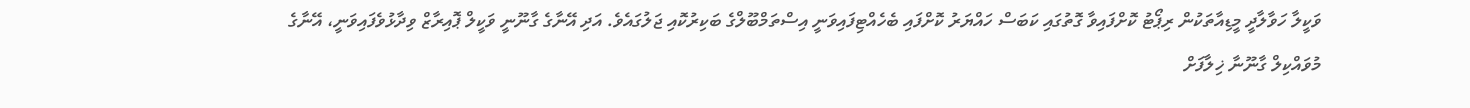ވަކީލާ ހަވާލާދީ މީޑިއާތަކުން ރިޕޯޓު ކޮށްފައިވާ ގޮތުގައި ކަބަސް ހައްޔަރު ކޮށްފައި ބެހެއްޓިފައިވަނީ އިސްތަމްބޫލްގެ ބަކިރުކޮއި ޖަލުގައެވެ. އަދި އޭނާގެ ގާނޫނީ ވަކީލް ޕޮއިރާޒް ވިދާޅުވެފައިވަނީ، އޭނާގެ މުވައްކިލް ގާނޫނާ ޚިލާފަށް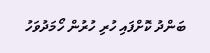ބަންދު ކޮށްފައި ހުރި ހުރުން ހޯމަދުވަހު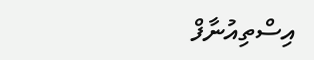އިސްތިއުނާފް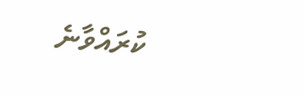ކުރައްވާނެ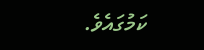ކަމުގައެވެ.